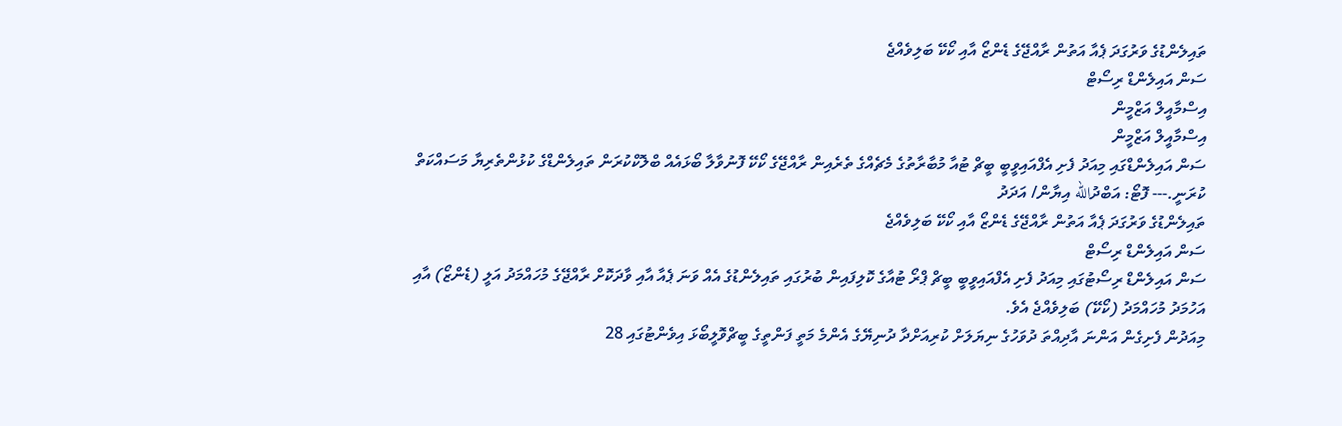ތައިލެންޑުގެ ވަރުގަދަ ޕެއާ އަތުން ރާއްޖޭގެ ޑެންޒޯ އާއި ކޯކޭ ބަލިވެއްޖެ
ސަން އައިލެންޑް ރިސޯޓް
އިސްމާއީލް އަޒްމީން
އިސްމާއީލް އަޒްމީން
ސަން އައިލެންޑްގައި މިއަދު ފެށި އެފްއައިވީބީ ބީޗް ޓުއާ މުބާރާތުގެ މެޗެއްގެ ތެރެއިން ރާއްޖޭގެ ކޯކޭ ފޮނުވާލާ ބޯޅައެއް ބްލޮކްކުރަން ތައިލެންޑްގެ ކުޅުންތެރިޔާ މަސައްކަތް ކުރަނީ.--- ފޮޓޯ: އަބްދުالله އިޔާން/ އަދަދު
ތައިލެންޑުގެ ވަރުގަދަ ޕެއާ އަތުން ރާއްޖޭގެ ޑެންޒޯ އާއި ކޯކޭ ބަލިވެއްޖެ
ސަން އައިލެންޑް ރިސޯޓް
ސަން އައިލެންޑް ރިސޯޓުގައި މިއަދު ފެށި އެފްއައިވީބީ ބީޗް ޕްރޯ ޓުއާގެ ކޮލިފައިން ބުރުގައި ތައިލެންޑުގެ އެއް ވަނަ ޕެއާ އާއި ވާދަކޮށް ރާއްޖޭގެ މުހައްމަދު އަލީ (ޑެންޒޯ) އާއި އަހުމަދު މުހައްމަދު (ކޯކޭ) ބަލިވެއްޖެ އެވެ.
މިއަދުން ފެށިގެން އަންނަ އާދިއްތަ ދުވަހުގެ ނިޔަލަށް ކުރިއަށްދާ ދުނިޔޭގެ އެންމެ މަތީ ފަންތީގެ ބީޗްވޮލީބޯޅަ އިވެންޓުގައި 28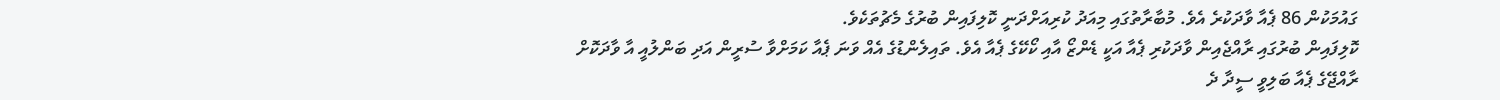ގައުމަކުން 86 ޕެއާ ވާދަކުރެ އެވެ. މުބާރާތުގައި މިއަދު ކުރިއަށްދަނީ ކޮލިފައިން ބުރުގެ މެޗުތަކެވެ.
ކޮލިފައިން ބުރުގައި ރާއްޖެއިން ވާދަކުރި ޕެއާ އަކީ ޑެންޒޯ އާއި ކޯކޭގެ ޕެއާ އެވެ. ތައިލެންޑުގެ އެއް ވަނަ ޕެއާ ކަމަށްވާ ސުރީން އަދި ބަންލުއީ އާ ވާދަކޮށް ރާއްޖޭގެ ޕެއާ ބަލިވީ ސީދާ ދެ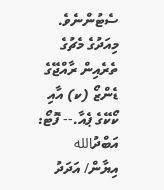ސެޓުންނެވެ.
މިއަދުގެ މެޗުގެ ތެރެއިން ރާއްޖޭގެ ޑެންޒޯ (ކ) އާއި ކޯކޭގެ ޕެއާ.-- ފޮޓޯ: އަބްދުالله އިޔާން/ އަދަދު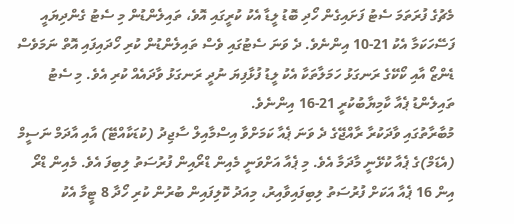މެޗުގެ ފުރަތަމަ ސެޓު ފަށައިގެން ހޯދި ބޮޑު ލީޑާ އެކު ކުރީގައި އޮވެ، ތައިލެންޑުން މި ސެޓު ގެންދިޔައީ ފަސޭހަކަމާ އެކު 21-10 އިންނެވެ. ދެ ވަނަ ސެޓުގައި ވެސް ތައިލެންޑުން ކުރި ހޯދައިފައި އޮތް ނަމަވެސް ޑެންޒޯ އާއި ކޯކޭގެ ރަނގަޅު ހަމަލާތަކާ އެކު ލީޑު ފުޅާފިޔަ ނުދީ ރަނގަޅު ވާދައެއް ކުރި އެވެ. މި ސެޓު ތައިލެންޑު ޕެއާ ކާމިޔާބުކުރީ 21-16 އިންނެވެ.
މުބާރާތުގައި ވާދަކުރާ ރާއްޖޭގެ ދެ ވަނަ ޕެއާ ކަމަށްވާ އިސްމާއިލް ސާޖިދު (ކުޑަކާއްޓޭ) އާއި އާދަމް ނަސީމް (އެޑަމް)ގެ ޕެއާ ކުޅޭނީ މާދަމާ އެވެ. މި ޕެއާ އަށްވަނީ މެއިން ޑްރޯއިން ފުރުސަތު ލިބިފަ އެވެ. މެއިން ޑްރޯ އިން 16 ޕެއާ އަކަށް ފުރުސަތު ލިބިފައިވާއިރު، މިއަދު ކޮލިފައިން ބުރުން ކުރި ހޯދާ 8 ޓީމާ އެކު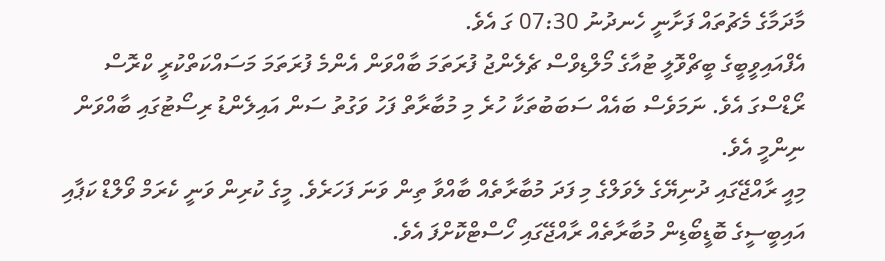މާދަމާގެ މެޗުތައް ފަށާނީ ހެނދުނު 07:30 ގަ އެވެ.
އެފްއައިވީބީގެ ބީޗްވޮލީ ޓުއާގެ މޯލްޑިވްސް ޗެލެންޖު ފުރަތަމަ ބާއްވަން އެންމެ ފުރަތަމަ މަސައްކަތްކުރީ ކްރޮސް ރޯޑްސްގަ އެވެ. ނަމަވެސް ބައެއް ސަބަބުތަކާ ހުރެ މި މުބާރާތް ފަހު ވަގުތު ސަން އައިލެންޑު ރިސޯޓުގައި ބާއްވަން ނިންމީ އެވެ.
މިއީ ރާއްޖޭގައި ދުނިޔޭގެ ލެވަލްގެ މި ފަދަ މުބާރާތެއް ބާއްވާ ތިން ވަނަ ފަހަރެވެ. މީގެ ކުރިން ވަނީ ކެރަމް ވޯލްޑް ކަޕާއި އައިބީސީގެ ބޮޑީބޯޑިން މުބާރާތެއް ރާއްޖޭގައި ހޯސްޓްކޮށްފަ އެވެ.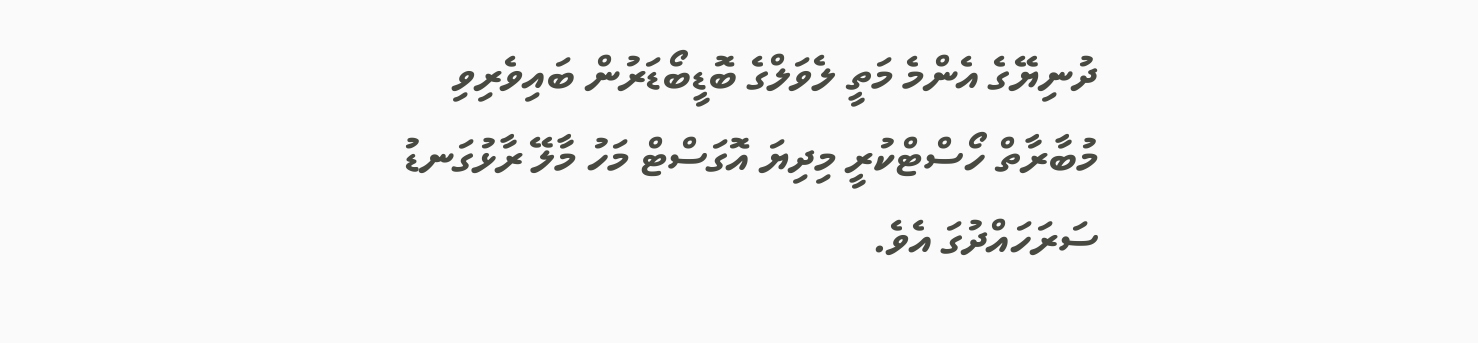ދުނިޔޭގެ އެންމެ މަތީ ލެވަލްގެ ބޮޑީބޯޑަރުން ބައިވެރިވި މުބާރާތް ހޯސްޓްކުރީ މިދިޔަ އޮގަސްޓް މަހު މާލޭ ރާޅުގަނޑު ސަރަހައްދުގަ އެވެ.